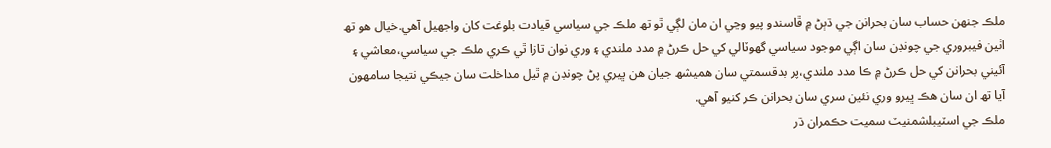ملڪ جنھن حساب سان بحرانن جي ڌٻڻ ۾ ڦاسندو پيو وڃي ان مان لڳي ٿو تھ ملڪ جي سياسي قيادت بلوغت کان واجھيل آھي.خيال ھو تھ اٺين فيبروري جي چونڊن سان اڳي موجود سياسي گھوٽالي کي حل ڪرڻ ۾ مدد ملندي ۽ وري نوان تازا ٿي ڪري ملڪ جي سياسي،معاشي ۽ آئيني بحرانن کي حل ڪرڻ ۾ ڪا مدد ملندي،پر بدقسمتي سان ھميشھ جيان ھن ڀيري پڻ چونڊن ۾ ٿيل مداخلت سان جيڪي نتيجا سامھون آيا تھ ان سان ھڪ ڀيرو وري نئين سري سان بحرانن ڪر کنيو آھي.
ملڪ جي اسٽيبلشمنيٽ سميت حڪمران ڌر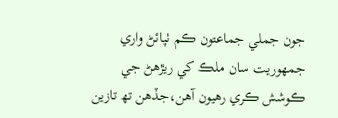جون جملي جماعتون ڪم ٺپائڻ واري جمھوريت سان ملڪ کي ريڙھڻ جي ڪوشش ڪري رھيون آھن،جڏھن تھ تازين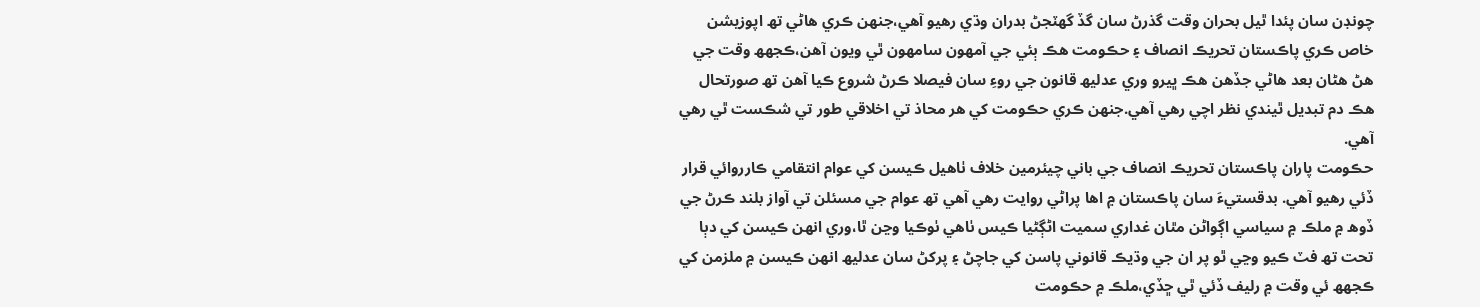چونڊن سان پئدا ٿيل بحران وقت گذرڻ سان گڏ گھٽجڻ بدران وڌي رھيو آھي،جنھن ڪري ھاڻي تھ اپوزيشن خاص ڪري پاڪستان تحريڪ انصاف ۽ حڪومت ھڪ ٻئي جي آمھون سامھون ٿي ويون آھن،ڪجهھ وقت جي ھڻ ھڻان بعد ھاڻي جڏھن ھڪ ڀيرو وري عدليھ قانون جي روءِ سان فيصلا ڪرڻ شروع ڪيا آھن تھ صورتحال ھڪ دم تبديل ٿيندي نظر اچي رھي آھي.جنھن ڪري حڪومت کي ھر محاذ تي اخلاقي طور تي شڪست ٿي رھي آھي.
حڪومت پاران پاڪستان تحريڪ انصاف جي باني چيئرمين خلاف ٺاھيل ڪيسن کي عوام انتقامي ڪارروائي قرار ڏئي رھيو آھي. بدقستيءَ سان پاڪستان ۾ اھا پراڻي روايت رھي آھي تھ عوام جي مسئلن تي آواز بلند ڪرڻ جي ڏوھ ۾ ملڪ ۾ سياسي اڳواڻن مٿان غداري سميت اڻڳڻيا ڪيس ٺاھي ٺوڪيا وڃن ٿا،وري انھن ڪيسن کي دٻا تحت تھ فٽ ڪيو وڃي ٿو پر ان جي وڌيڪ قانوني پاسن کي جاچڻ ۽ پرکڻ سان عدليھ انھن ڪيسن ۾ ملزمن کي ڪجھھ ئي وقت ۾ رليف ڏئي ٿي ڇڏي،ملڪ ۾ حڪومت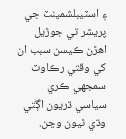۽ اسٽيبلشمينٽ جي پريشر تي جوڙيل اھڙن ڪيسن سبب ان کي وقتي رڪاوٽ سمجھي ڪري سياسي ڌريون اڳتي وڌي ٿيون وڃن.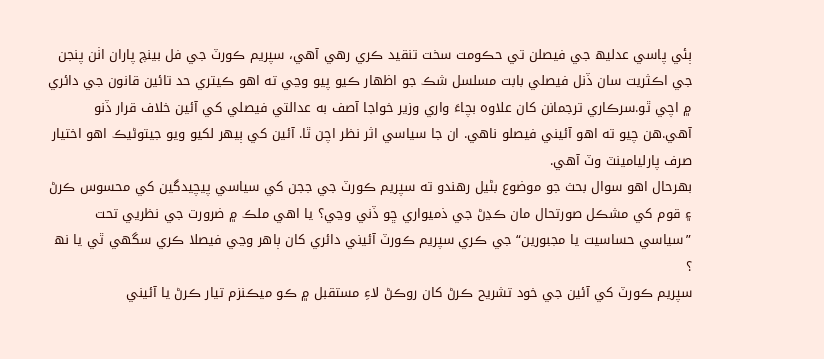ٻئي پاسي عدليھ جي فيصلن تي حڪومت سخت تنقيد ڪري رھي آھي، سپريم ڪورٽ جي فل بينچ پاران اٺن پنجن جي اڪثريت سان ڏنل فيصلي بابت مسلسل شڪ جو اظهار ڪيو پيو وڃي ته اهو ڪيتري حد تائين قانون جي دائري ۾ اچي ٿو.سرڪاري ترجمانن کان علاوه بچاءَ واري وزير خواجا آصف به عدالتي فيصلي کي آئين خلاف قرار ڏنو آهي.هن چيو ته اهو آئيني فيصلو ناهي. ان جا سياسي اثر نظر اچن ٿا. آئين کي ٻيهر لکيو ويو جيتوڻيڪ اهو اختيار صرف پارليامينٽ وٽ آهي.
بهرحال اهو سوال بحث جو موضوع بڻيل رهندو ته سپريم ڪورٽ جي ججن کي سياسي پيچيدگين کي محسوس ڪرڻ ۽ قوم کي مشڪل صورتحال مان ڪڍڻ جي ذميواري ڇو ڏني وڃي؟ يا اهي ملڪ ۾ ضرورت جي نظريي تحت ”سياسي حساسيت يا مجبورين“ جي ڪري سپريم ڪورٽ آئيني دائري کان ٻاھر وڃي فيصلا ڪري سگھي ٿي يا نھ ؟
سپريم ڪورٽ کي آئين جي خود تشريح ڪرڻ کان روڪڻ لاءِ مستقبل ۾ ڪو ميڪنزم تيار ڪرڻ يا آئيني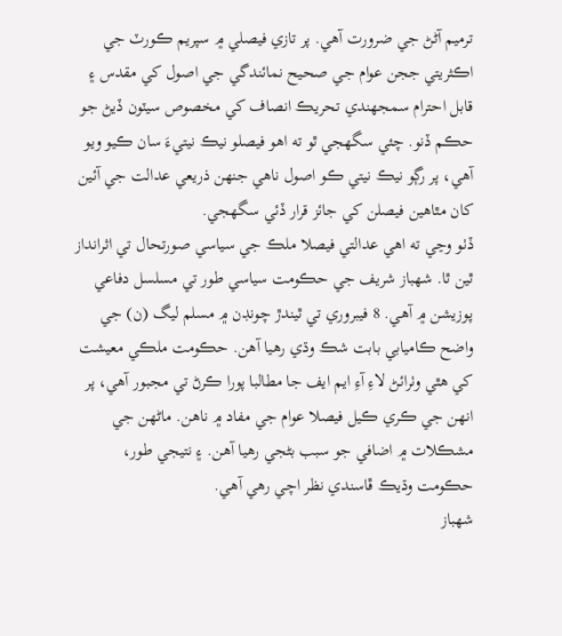ترميم آڻڻ جي ضرورت آهي. پر تازي فيصلي ۾ سپريم ڪورٽ جي اڪثريتي ججن عوام جي صحيح نمائندگي جي اصول کي مقدس ۽ قابل احترام سمجهندي تحريڪ انصاف کي مخصوص سيٽون ڏيڻ جو حڪم ڏنو. چئي سگهجي ٿو ته اهو فيصلو نيڪ نيتيءَ سان ڪيو ويو آهي، پر رڳو نيڪ نيتي ڪو اصول ناهي جنهن ذريعي عدالت جي آئين کان مٿاھين فيصلن کي جائز قرار ڏئي سگهجي.
ڏٺو وڃي ته اهي عدالتي فيصلا ملڪ جي سياسي صورتحال تي اثرانداز ٿين ٿا. شهباز شريف جي حڪومت سياسي طور تي مسلسل دفاعي پوزيشن ۾ آهي. 8 فيبروري تي ٿيندڙ چونڊن ۾ مسلم ليگ (ن) جي واضح ڪاميابي بابت شڪ وڌي رهيا آهن. حڪومت ملڪي معيشت کي هٿي وٺرائڻ لاءِ آءِ ايم ايف جا مطالبا پورا ڪرڻ تي مجبور آهي، پر انهن جي ڪري ڪيل فيصلا عوام جي مفاد ۾ ناهن. ماڻھن جي مشڪلات ۾ اضافي جو سبب بڻجي رھيا آهن. ۽ نتيجي طور، حڪومت وڌيڪ ڦاسندي نظر اچي رھي آھي.
شهباز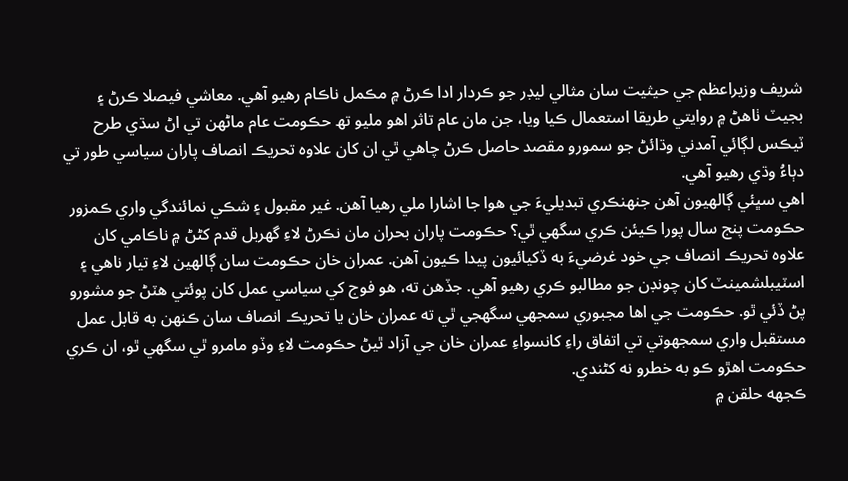شريف وزيراعظم جي حيثيت سان مثالي ليڊر جو ڪردار ادا ڪرڻ ۾ مڪمل ناڪام رهيو آهي. معاشي فيصلا ڪرڻ ۽ بجيٽ ٺاهڻ ۾ روايتي طريقا استعمال ڪيا ويا، جن مان عام تاثر اهو مليو تھ حڪومت عام ماڻهن تي اڻ سڌي طرح ٽيڪس لڳائي آمدني وڌائڻ جو سمورو مقصد حاصل ڪرڻ چاهي ٿي ان کان علاوه تحريڪ انصاف پاران سياسي طور تي دٻاءُ وڌي رهيو آهي.
اهي سڀئي ڳالھيون آھن جنھنڪري تبديليءَ جي هوا جا اشارا ملي رھيا آهن. غير مقبول ۽ شڪي نمائندگي واري ڪمزور حڪومت پنج سال پورا ڪيئن ڪري سگهي ٿي؟ حڪومت پاران بحران مان نڪرڻ لاءِ گهربل قدم کڻڻ ۾ ناڪامي کان علاوه تحريڪ انصاف جي خود غرضيءَ به ڏکيائيون پيدا ڪيون آهن. عمران خان حڪومت سان ڳالهين لاءِ تيار ناهي ۽ اسٽيبلشمينٽ کان چونڊن جو مطالبو ڪري رهيو آهي. جڏهن ته، هو فوج کي سياسي عمل کان پوئتي هٽڻ جو مشورو پڻ ڏئي ٿو. حڪومت جي اها مجبوري سمجهي سگهجي ٿي ته عمران خان يا تحريڪ انصاف سان ڪنهن به قابل عمل مستقبل واري سمجهوتي تي اتفاق راءِ کانسواءِ عمران خان جي آزاد ٿيڻ حڪومت لاءِ وڏو مامرو ٿي سگھي ٿو، ان ڪري حڪومت اهڙو ڪو به خطرو نه کڻندي.
ڪجھه حلقن ۾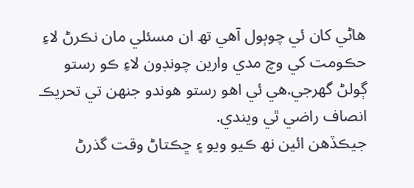ھاڻي کان ئي چوٻول آھي تھ ان مسئلي مان نڪرڻ لاءِ حڪومت کي وچ مدي وارين چونڊون لاءِ ڪو رستو ڳولڻ گھرجي.ھي ئي اھو رستو ھوندو جنھن تي تحريڪ انصاف راضي ٿي ويندي.
جيڪڏھن ائين نھ ڪيو ويو ۽ ڇڪتاڻ وقت گذرڻ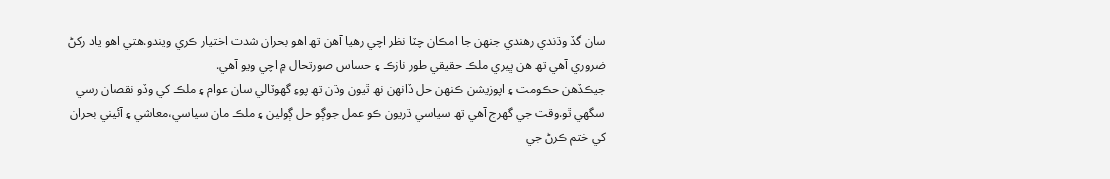سان گڏ وڌندي رهندي جنھن جا امڪان چٽا نظر اچي رھيا آھن تھ اهو بحران شدت اختيار ڪري ويندو.ھتي اھو ياد رکڻ ضروري آھي تھ ھن ڀيري ملڪ حقيقي طور نازڪ ۽ حساس صورتحال ۾ اچي ويو آھي.
جيڪڏھن حڪومت ۽ اپوزيشن ڪنھن حل ڏانھن نھ ٿيون وڌن تھ پوءِ گھوٽالي سان عوام ۽ ملڪ کي وڏو نقصان رسي سگھي ٿو.وقت جي گھرج آھي تھ سياسي ڌريون ڪو عمل جوڳو حل ڳولين ۽ ملڪ مان سياسي،معاشي ۽ آئيني بحران کي ختم ڪرڻ جي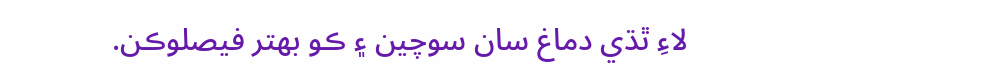لاءِ ٿڌي دماغ سان سوچين ۽ ڪو بھتر فيصلوڪن.